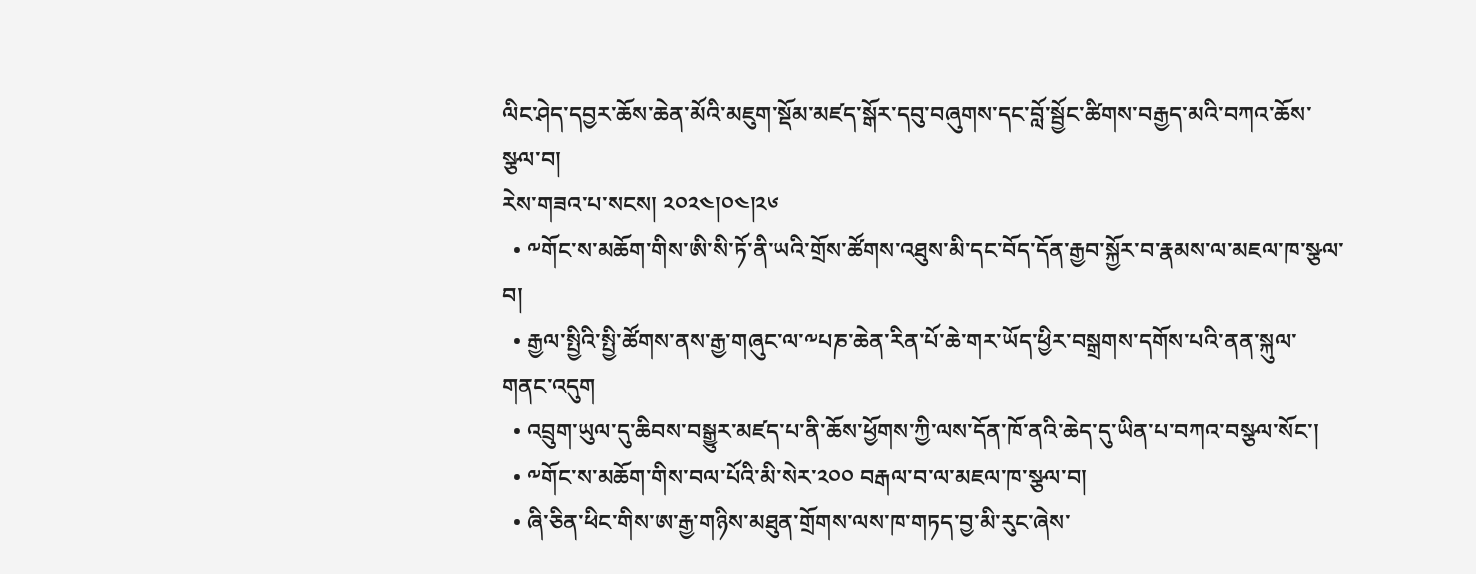ལིང་ཤེད་དབྱར་ཆོས་ཆེན་མོའི་མཇུག་སྡོམ་མཛད་སྒོར་དབུ་བཞུགས་དང་བློ་སྦྱོང་ཚིགས་བརྒྱད་མའི་བཀའ་ཆོས་སྩལ་བ།
རེས་གཟའ་པ་སངས། ༢༠༢༤།༠༤།༢༦
  • ༸གོང་ས་མཆོག་གིས་ཨི་སི་ཏོ་ནི་ཡའི་གྲོས་ཚོགས་འཐུས་མི་དང་བོད་དོན་རྒྱབ་སྐྱོར་བ་རྣམས་ལ་མཇལ་ཁ་སྩལ་བ།
  • རྒྱལ་སྤྱིའི་སྤྱི་ཚོགས་ནས་རྒྱ་གཞུང་ལ་༸པཎ་ཆེན་རིན་པོ་ཆེ་གར་ཡོད་ཕྱིར་བསྒྲགས་དགོས་པའི་ནན་སྐུལ་གནང་འདུག
  • འབྲུག་ཡུལ་དུ་ཆིབས་བསྒྱུར་མཛད་པ་ནི་ཆོས་ཕྱོགས་ཀྱི་ལས་དོན་ཁོ་ནའི་ཆེད་དུ་ཡིན་པ་བཀའ་བསྩལ་སོང་།
  • ༸གོང་ས་མཆོག་གིས་བལ་པོའི་མི་སེར་༢༠༠ བརྒལ་བ་ལ་མཇལ་ཁ་སྩལ་བ།
  • ཞི་ཅིན་ཕིང་གིས་ཨ་རྒྱ་གཉིས་མཐུན་གྲོགས་ལས་ཁ་གཏད་བྱ་མི་རུང་ཞེས་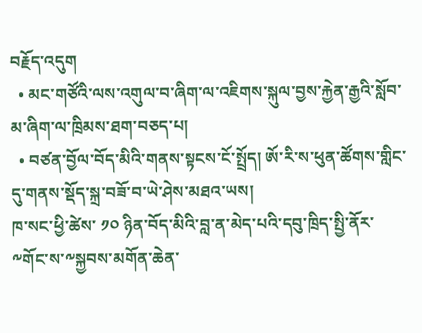བརྗོད་འདུག
  • མང་གཙོའི་ལས་འགུལ་བ་ཞིག་ལ་འཇིགས་སྐུལ་བྱས་རྐྱེན་རྒྱའི་སློབ་མ་ཞིག་ལ་ཁྲིམས་ཐག་བཅད་པ།
  • བཙན་བྱོལ་བོད་མིའི་གནས་སྟངས་ངོ་སྤྲོད། ཨོ་རི་ས་ཕུན་ཚོགས་གླིང་དུ་གནས་སྡོད་སྐྲ་བཟོ་བ་ཡེ་ཤེས་མཐའ་ཡས།
ཁ་སང་ཕྱི་ཚེས་ ༡༠ ཉིན་བོད་མིའི་བླ་ན་མེད་པའི་དབུ་ཁྲིད་སྤྱི་ནོར་༸གོང་ས་༸སྐྱབས་མགོན་ཆེན་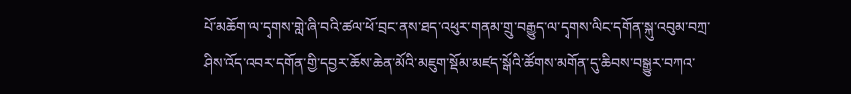པོ་མཆོག་ལ་དྭགས་གླེ་ཞི་བའི་ཚལ་ཕོ་བྲང་ནས་ཐད་འཕུར་གནམ་གྲུ་བརྒྱུད་ལ་དྭགས་ལིང་དགོན་སྐུ་འབུམ་བཀྲ་ཤིས་འོད་འབར་དགོན་གྱི་དབྱར་ཆོས་ཆེན་མོའི་མཇུག་སྡོམ་མཛད་སྒོའི་ཚོགས་མགོན་དུ་ཆིབས་བསྒྱུར་བཀའ་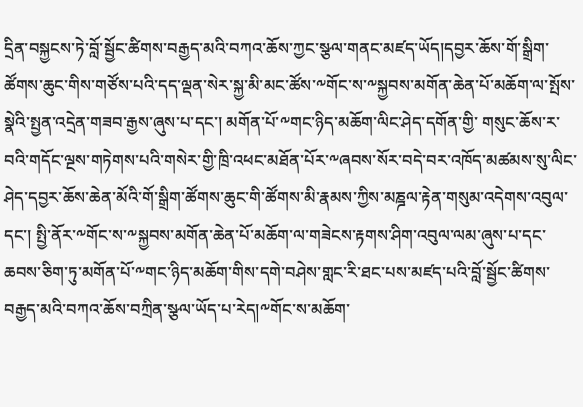དྲིན་བསྐྱངས་ཏེ་བློ་སྦྱོང་ཚིགས་བརྒྱད་མའི་བཀའ་ཆོས་ཀྱང་སྩལ་གནང་མཛད་ཡོད།དབྱར་ཆོས་གོ་སྒྲིག་ཚོགས་ཆུང་གིས་གཙོས་པའི་དད་ལྡན་སེར་སྐྱ་མི་མང་ཚོས་༸གོང་ས་༸སྐྱབས་མགོན་ཆེན་པོ་མཆོག་ལ་སྤོས་སྣེའི་སྤྱན་འདྲེན་གཟབ་རྒྱས་ཞུས་པ་དང་། མགོན་པོ་༸གང་ཉིད་མཆོག་ལིང་ཤེད་དགོན་གྱི་ གསུང་ཆོས་ར་བའི་གདོང་ལྔས་གཏེགས་པའི་གསེར་གྱི་ཁྲི་འཕང་མཐོན་པོར་༸ཞབས་སོར་བདེ་བར་འཁོད་མཚམས་སུ་ལིང་ཤེད་དབྱར་ཆོས་ཆེན་མོའི་གོ་སྒྲིག་ཚོགས་ཆུང་གི་ཚོགས་མི་རྣམས་ཀྱིས་མཎྜལ་རྟེན་གསུམ་འདེགས་འབུལ་དང་། སྤྱི་ནོར་༸གོང་ས་༸སྐྱབས་མགོན་ཆེན་པོ་མཆོག་ལ་གཟེངས་རྟགས་ཤིག་འབུལ་ལམ་ཞུས་པ་དང་ཆབས་ཅིག་ཏུ་མགོན་པོ་༸གང་ཉིད་མཆོག་གིས་དགེ་བཤེས་གླང་རི་ཐང་པས་མཛད་པའི་བློ་སྦྱོང་ཚིགས་བརྒྱད་མའི་བཀའ་ཆོས་བཀྲིན་སྩལ་ཡོད་པ་རེད།༸གོང་ས་མཆོག་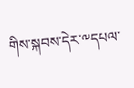གིས་སྐབས་དེར་༸དཔལ་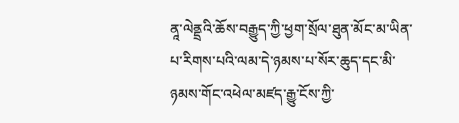ནཱ་ལེནྡྲའི་ཆོས་བརྒྱུད་ཀྱི་ཕྱག་སྲོལ་ཐུན་མོང་མ་ཡིན་པ་རིགས་པའི་ལམ་དེ་ཉམས་པ་སོར་ཆུད་དང་མི་ཉམས་གོང་འཕེལ་མཛད་རྒྱུ་ངོས་ཀྱི་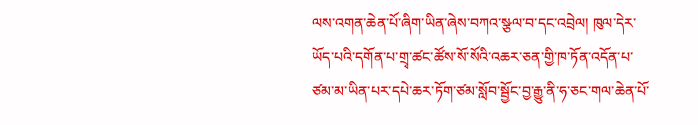ལས་འགན་ཆེན་པོ་ཞིག་ཡིན་ཞེས་བཀའ་སྩལ་བ་དང་འབྲེལ། ཁུལ་དེར་ཡོད་པའི་དགོན་པ་གྲྭ་ཚང་ཚོས་སོ་སོའི་འཆར་ཅན་གྱི་ཁ་ཏོན་འདོན་པ་ཙམ་མ་ཡིན་པར་དཔེ་ཆར་ཏོག་ཙམ་སློབ་སྦྱོང་བྱ་རྒྱུ་ནི་ཧ་ཅང་གལ་ཆེན་པོ་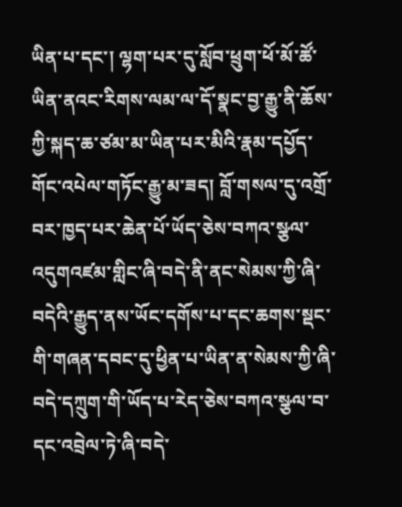ཡིན་པ་དང་། ལྷག་པར་དུ་སློབ་ཕྲུག་ཕོ་མོ་ཚོ་ཡིན་ནའང་རིགས་ལམ་ལ་དོ་སྣང་བྱ་རྒྱུ་ནི་ཆོས་ཀྱི་སྐད་ཆ་ཙམ་མ་ཡིན་པར་མིའི་རྣམ་དཔྱོད་གོང་འཔེལ་གཏོང་རྒྱུ་མ་ཟད། བློ་གསལ་དུ་འགྲོ་བར་ཁྱད་པར་ཆེན་པོ་ཡོད་ཅེས་བཀའ་སྩལ་འདུགའཛམ་གླིང་ཞི་བདེ་ནི་ནང་སེམས་ཀྱི་ཞི་བདེའི་རྒྱུད་ནས་ཡོང་དགོས་པ་དང་ཆགས་སྡང་གི་གཞན་དབང་དུ་ཕྱིན་པ་ཡིན་ན་སེམས་ཀྱི་ཞི་བདེ་དཀྲུག་གི་ཡོད་པ་རེད་ཅེས་བཀའ་སྩལ་བ་དང་འབྲེལ་ཏེ་ཞི་བདེ་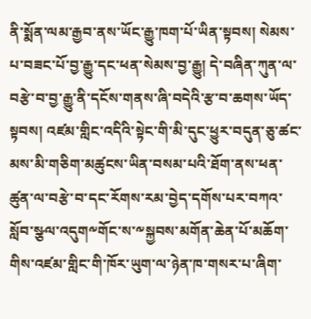ནི་སྨོན་ལམ་རྒྱབ་ནས་ཡོང་རྒྱུ་ཁག་པོ་ཡིན་སྟབས། སེམས་པ་བཟང་པོ་བྱ་རྒྱུ་དང་ཕན་སེམས་བྱ་རྒྱུ། དེ་བཞིན་ཀུན་ལ་བརྩེ་བ་བྱ་རྒྱུ་ནི་དངོས་གནས་ཞི་བདེའི་རྩ་བ་ཆགས་ཡོད་སྟབས། འཛམ་གླིང་འདིའི་སྟེང་གི་མི་དུང་ཕྱུར་བདུན་ཅུ་ཚང་མས་མི་གཅིག་མཚུངས་ཡིན་བསམ་པའི་ཐོག་ནས་ཕན་ཚུན་ལ་བརྩེ་བ་དང་རོགས་རམ་བྱེད་དགོས་པར་བཀའ་སློབ་སྩལ་འདུག༸གོང་ས་༸སྐྱབས་མགོན་ཆེན་པོ་མཆོག་གིས་འཛམ་གླིང་གི་ཁོར་ཡུག་ལ་ཉེན་ཁ་གསར་པ་ཞིག་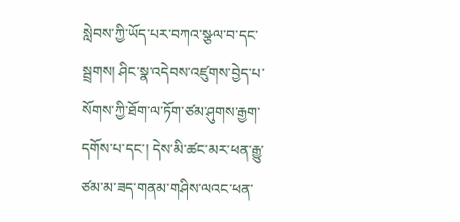སླེབས་ཀྱི་ཡོད་པར་བཀའ་སྩལ་བ་དང་སྦྲགས། ཤིང་སྣ་འདེབས་འཛུགས་བྱེད་པ་སོགས་ཀྱི་ཐོག་ལ་ཏོག་ཙམ་ཤུགས་རྒྱག་དགོས་པ་དང་། དེས་མི་ཚང་མར་ཕན་རྒྱུ་ཙམ་མ་ཟད་གནམ་གཤིས་ལའང་ཕན་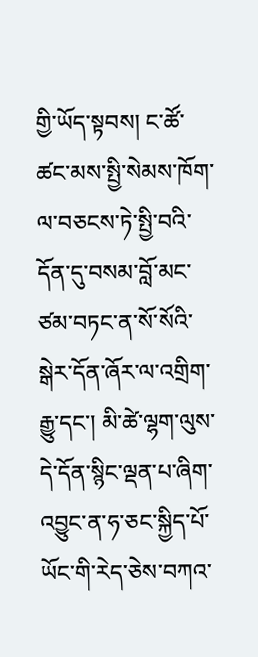གྱི་ཡོད་སྟབས། ང་ཚོ་ཚང་མས་སྤྱི་སེམས་ཁོག་ལ་བཅངས་ཏེ་སྤྱི་བའི་དོན་དུ་བསམ་བློ་མང་ཙམ་བཏང་ན་སོ་སོའི་སྒེར་དོན་ཞོར་ལ་འགྲིག་རྒྱུ་དང་། མི་ཚེ་ལྷག་ལུས་དེ་དོན་སྙིང་ལྡན་པ་ཞིག་འབྱུང་ན་ཧ་ཅང་སྐྱིད་པོ་ཡོང་གི་རེད་ཅེས་བཀའ་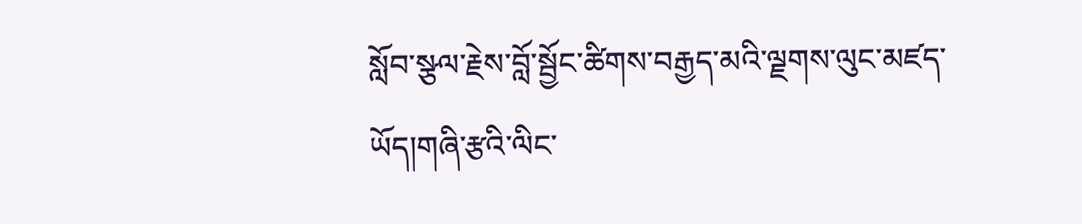སློབ་སྩལ་རྗེས་བློ་སྦྱོང་ཚིགས་བརྒྱད་མའི་ལྗགས་ལུང་མཛད་ཡོད།གཞི་རྩའི་ལིང་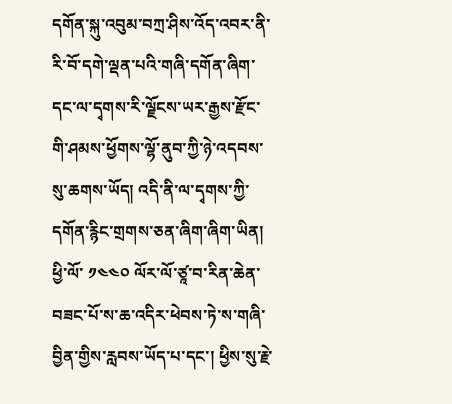དགོན་སྐུ་འབུམ་བཀྲ་ཤིས་འོད་འབར་ནི་རི་བོ་དགེ་ལྡན་པའི་གཞི་དགོན་ཞིག་དང་ལ་དྭགས་རི་ལྗོངས་ཡར་རྒྱས་རྫོང་གི་ཤམས་ཕྱོགས་ལྷོ་ནུབ་ཀྱི་ཉེ་འདབས་སུ་ཆགས་ཡོད། འདི་ནི་ལ་དྭགས་ཀྱི་དགོན་རྙིང་གྲགས་ཅན་ཞིག་ཞིག་ཡིན།  ཕྱི་ལོ་ ༡༤༤༠ ལོར་ལོ་ཙཱ་བ་རིན་ཆེན་བཟང་པོ་ས་ཆ་འདིར་ཕེབས་ཏེ་ས་གཞི་བྱིན་གྱིས་རླབས་ཡོད་པ་དང་། ཕྱིས་སུ་རྗེ་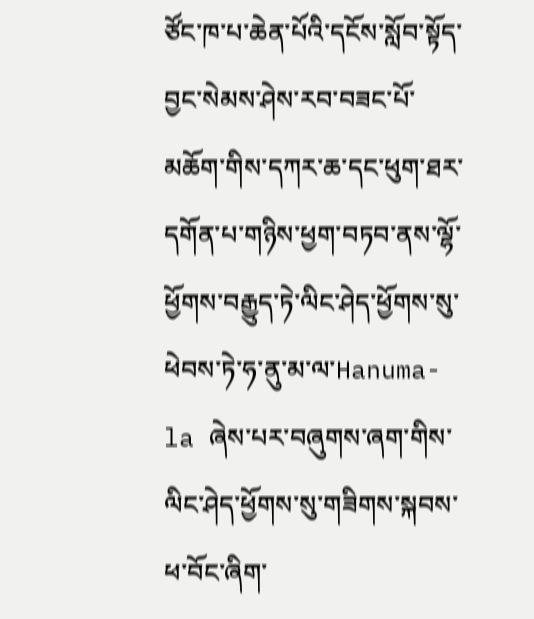ཙོང་ཁ་པ་ཆེན་པོའི་དངོས་སློབ་སྟོད་བྱང་སེམས་ཤེས་རབ་བཟང་པོ་མཆོག་གིས་དཀར་ཆ་དང་ཕུག་ཐར་དགོན་པ་གཉིས་ཕྱག་བཏབ་ནས་ལྷོ་ཕྱོགས་བརྒྱུད་ཏེ་ལིང་ཤེད་ཕྱོགས་སུ་ཕེབས་ཏེ་ཧ་ནུ་མ་ལ་Hanuma-la ཞེས་པར་བཞུགས་ཞག་གིས་ལིང་ཤེད་ཕྱོགས་སུ་གཟིགས་སྐབས་ཕ་བོང་ཞིག་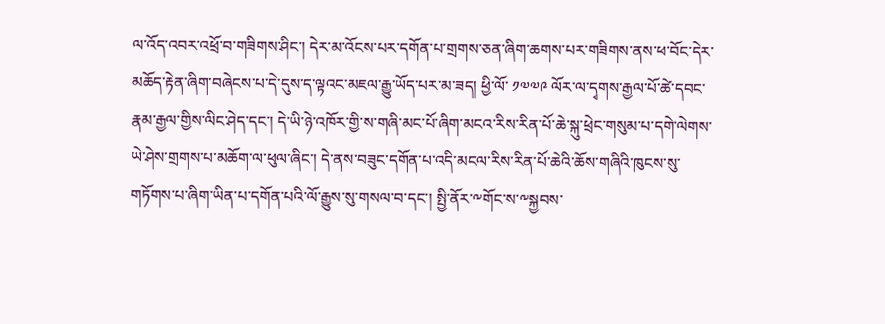ལ་འོད་འབར་འཕྲོ་བ་གཟིགས་ཤིང་། དེར་མ་འོངས་པར་དགོན་པ་གྲགས་ཅན་ཞིག་ཆགས་པར་གཟིགས་ནས་ཕ་བོང་དེར་མཆོད་རྟེན་ཞིག་བཞེངས་པ་དེ་དུས་ད་ལྟའང་མཇལ་རྒྱུ་ཡོད་པར་མ་ཟད། ཕྱི་ལོ་ ༡༧༧༩ ལོར་ལ་དྭགས་རྒྱལ་པོ་ཚེ་དབང་རྣམ་རྒྱལ་གྱིས་ལིང་ཤེད་དང་། དེ་ཡི་ཉེ་འཁོར་གྱི་ས་གཞི་མང་པོ་ཞིག་མངའ་རིས་རིན་པོ་ཆེ་སྐུ་ཕྲེང་གསུམ་པ་དགེ་ལེགས་ཡེ་ཤེས་གྲགས་པ་མཆོག་ལ་ཕུལ་ཞིང་། དེ་ནས་བཟུང་དགོན་པ་འདི་མངལ་རིས་རིན་པོ་ཆེའི་ཆོས་གཞིའི་ཁུངས་སུ་གཏོགས་པ་ཞིག་ཡིན་པ་དགོན་པའི་ལོ་རྒྱུས་སུ་གསལ་བ་དང་། སྤྱི་ནོར་༸གོང་ས་༸སྐྱབས་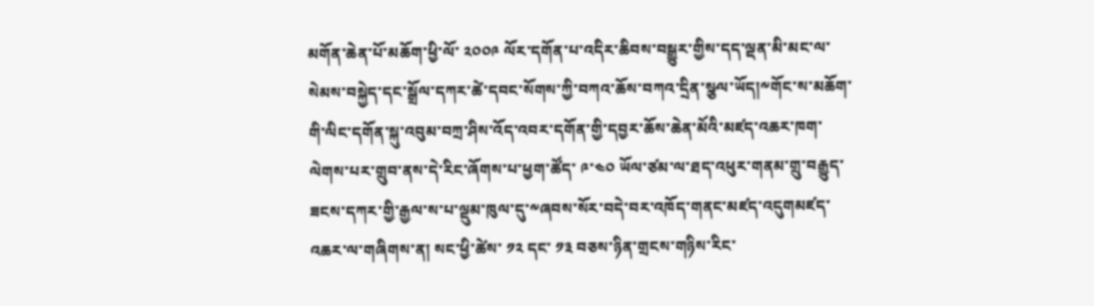མགོན་ཆེན་པོ་མཆོག་ཕྱི་ལོ་ ༢༠༠༩ ལོར་དགོན་པ་འདིར་ཆིབས་བསྒྱུར་གྱིས་དད་ལྡན་མི་མང་ལ་སེམས་བསྐྱེད་དང་སྒྲོལ་དཀར་ཚེ་དབང་སོགས་ཀྱི་བཀའ་ཆོས་བཀའ་དྲིན་སྩལ་ཡོད།༸གོང་ས་མཆོག་གི་ལིང་དགོན་སྐུ་འབུམ་བཀྲ་ཤིས་འོད་འབར་དགོན་གྱི་དབྱར་ཆོས་ཆེན་མོའི་མཛད་འཆར་ཁག་ལེགས་པར་གྲུབ་ནས་དེ་རིང་ཞོགས་པ་ཕྱག་ཚོད་ ༩་༤༠ ཡོལ་ཙམ་ལ་ཐད་འཕུར་གནམ་གྲུ་བརྒྱུད་ཟངས་དཀར་གྱི་རྒྱལ་ས་པ་ལྡུམ་ཁུལ་དུ་༸ཞབས་སོར་བདེ་བར་འཁོད་གནང་མཛད་འདུགམཛད་འཆར་ལ་གཞིགས་ན། སང་ཕྱི་ཚེས་ ༡༢ དང་ ༡༣ བཅས་ཉིན་གྲངས་གཉིས་རིང་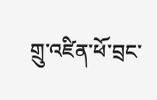གྲུ་འཛིན་ཕོ་བྲང་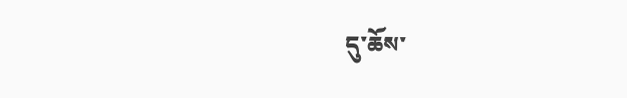དུ་ཆོས་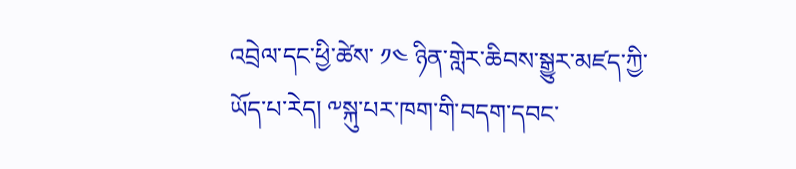འབྲེལ་དང་ཕྱི་ཚེས་ ༡༤ ཉིན་གླེར་ཆིབས་སྒྱུར་མཛད་ཀྱི་ཡོད་པ་རེད། ༸སྐུ་པར་ཁག་གི་བདག་དབང་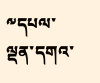༸དཔལ་ལྡན་དགའ་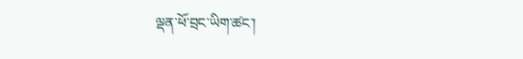ལྡན་ཕོ་བྲང་ཡིག་ཚང་།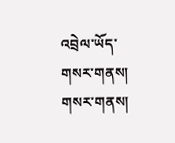འབྲེལ་ཡོད་གསར་གནས།
གསར་གནས།